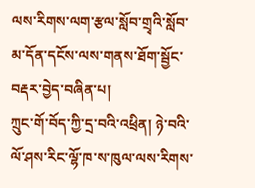ལས་རིགས་ལག་རྩལ་སློབ་གྲྭའི་སློབ་མ་དོན་དངོས་ལས་གནས་ཐོག་སྦྱོང་བརྡར་བྱེད་བཞིན་པ།
ཀྲུང་གོ་བོད་ཀྱི་དྲ་བའི་འཕྲིན། ཉེ་བའི་ལོ་ཤས་རིང་ལྷོ་ཁ་ས་ཁུལ་ལས་རིགས་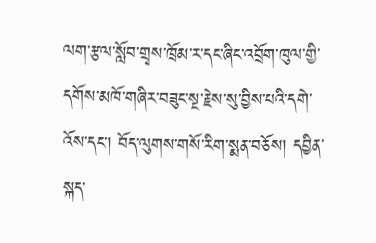ལག་རྩལ་སློབ་གྲྭས་ཁྲོམ་ར་དང་ཞིང་འབྲོག་ཁུལ་གྱི་དགོས་མཁོ་གཞིར་བཟུང་སྔ་རྗེས་སུ་བྱིས་པའི་དགེ་འོས་དང་། བོད་ལུགས་གསོ་རིག་སྨན་བཅོས། དབྱིན་སྐད་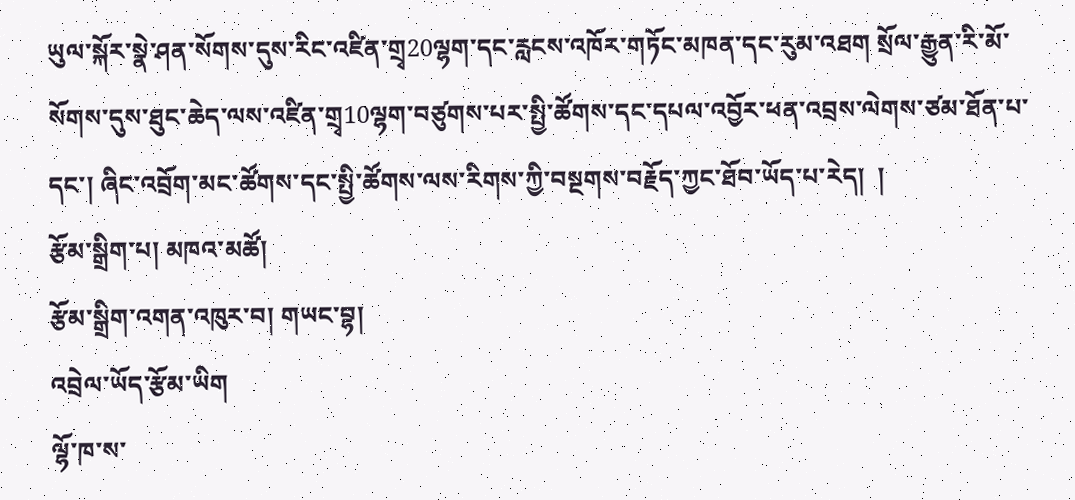ཡུལ་སྐོར་སྣེ་ཤན་སོགས་དུས་རིང་འཛིན་གྲྭ20ལྷག་དང་རླངས་འཁོར་གཏོང་མཁན་དང་རུམ་འཐག སྲོལ་རྒྱུན་རི་མོ་སོགས་དུས་ཐུང་ཆེད་ལས་འཛིན་གྲྭ10ལྷག་བཙུགས་པར་སྤྱི་ཚོགས་དང་དཔལ་འབྱོར་ཕན་འབྲས་ལེགས་ཙམ་ཐོན་པ་དང་། ཞིང་འབྲོག་མང་ཚོགས་དང་སྤྱི་ཚོགས་ལས་རིགས་ཀྱི་བསྔགས་བརྗོད་ཀྱང་ཐོབ་ཡོད་པ་རེད།  །
རྩོམ་སྒྲིག་པ། མཁའ་མཚོ།
རྩོམ་སྒྲིག་འགན་འཁུར་བ། གཡང་བྷ།
འབྲེལ་ཡོད་རྩོམ་ཡིག
ལྷོ་ཁ་ས་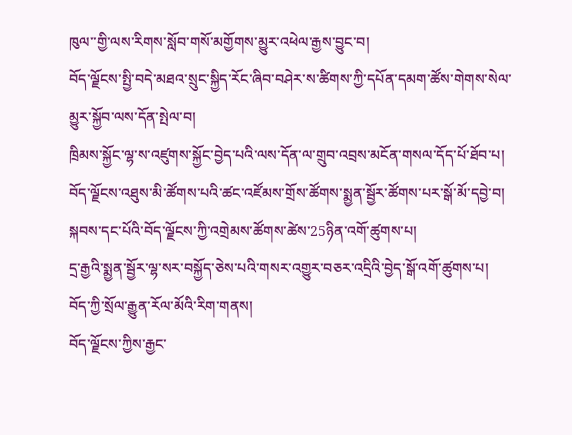ཁུལ་་གྱི་ལས་རིགས་སློབ་གསོ་མགྱོགས་མྱུར་འཕེལ་རྒྱས་བྱུང་བ།
བོད་ལྗོངས་སྤྱི་བདེ་མཐའ་སྲུང་སྐྱིད་རོང་ཞིབ་བཤེར་ས་ཚིགས་ཀྱི་དཔོན་དམག་ཚོས་གེགས་སེལ་མྱུར་སྐྱོབ་ལས་དོན་སྤེལ་བ།
ཁྲིམས་སྐྱོང་ལྷ་ས་འཛུགས་སྐྱོང་བྱེད་པའི་ལས་དོན་ལ་གྲུབ་འབྲས་མངོན་གསལ་དོད་པོ་ཐོབ་པ།
བོད་ལྗོངས་འཐུས་མི་ཚོགས་པའི་ཚང་འཛོམས་གྲོས་ཚོགས་སྨྱན་སྦྱོར་ཚོགས་པར་སྒོ་མོ་དབྱེ་བ།
སྐབས་དང་པོའི་བོད་ལྗོངས་ཀྱི་འགྲེམས་ཚོགས་ཚེས་25ཉིན་འགོ་ཚུགས་པ།
དྲ་རྒྱའི་སྨྱན་སྦྱོར་ལྷ་སར་བསྐྱོད་ཅེས་པའི་གསར་འགྱུར་བཅར་འདྲིའི་བྱེད་སྒོ་འགོ་ཚུགས་པ།
བོད་ཀྱི་སྲོལ་རྒྱུན་རོལ་མོའི་རིག་གནས།
བོད་ལྗོངས་ཀྱིས་རྒྱང་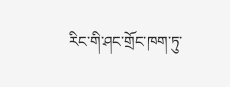རིང་གི་ཤང་གྲོང་ཁག་ཏུ་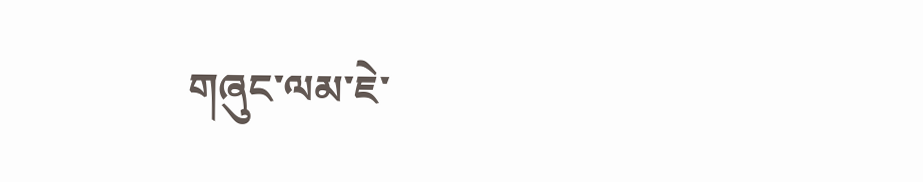གཞུང་ལམ་ཇེ་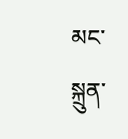མང་སྐྲུན་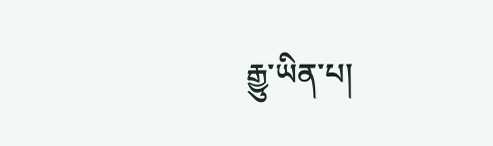རྒྱུ་ཡིན་པ།